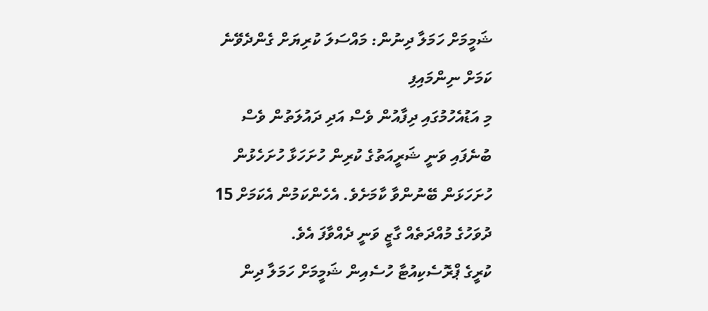ޝަމީމަށް ހަމަލާ ދިނުން: މައްސަލަ ކުރިޔަށް ގެންދެވޭނެ ކަމަށް ނިންމައިފި
މި އަޑުއެހުމުގައި ދިފާއުން ވެސް އަދި ދައުލަތުން ވެސް ބުނެފައި ވަނީ ޝަރީއަތުގެ ކުރިން ހުށަހަޅާ ހުށަހެޅުން ހުށަހަޅަން ބޭނުންވާ ކާމަށެވެ. އެހެންކަމުން އެކަމަށް 15 ދުވަހުގެ މުއްދަތެއް ގާޒީ ވަނީ ދެއްވާފަ އެވެ.
ކުރީގެ ޕްރޮސެކިއުޓާ ހުސެއިން ޝަމީމަށް ހަމަލާ ދިން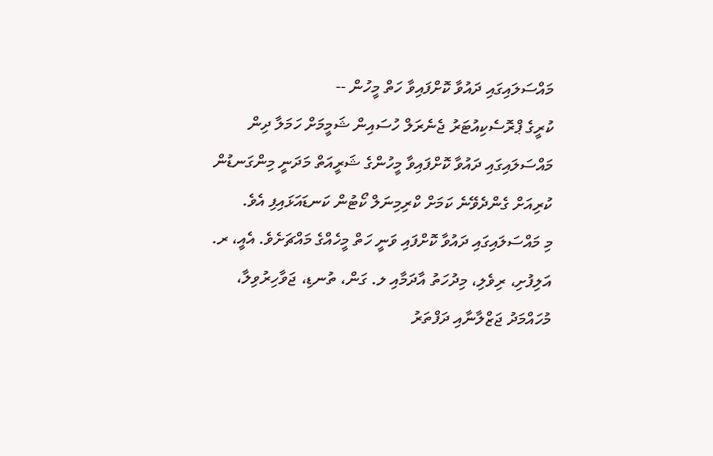މައްސަލައިގައި ދައުވާ ކޮށްފައިވާ ހަތް މީހުން --
ކުރީގެ ޕްރޮސެކިއުޓަރު ޖެނެރަލް ހުސައިން ޝަމީމަށް ހަމަލާ ދިން މައްސަލައިގައި ދައުވާ ކޮށްފައިވާ މީހުންގެ ޝަރީއަތް މަދަނީ މިންގަނޑުން ކުރިއަށް ގެންދެވޭނެ ކަމަށް ކްރިމިނަލް ކޯޓުން ކަނޑައަޅައިފި އެވެ.
މި މައްސަލައިގައި ދައުވާ ކޮށްފައި ވަނީ ހަތް މީހެއްގެ މައްޗަށެވެ. އެއީ، ރ. އަލިފުށި، ރިވެލި، މިދުހަތު އާދަމާއި ލ. ގަން، ތުނޑި، ޖަވާހިރުވިލާ، މުހައްމަދު ޖަޒްލާނާއި ދަފްތަރު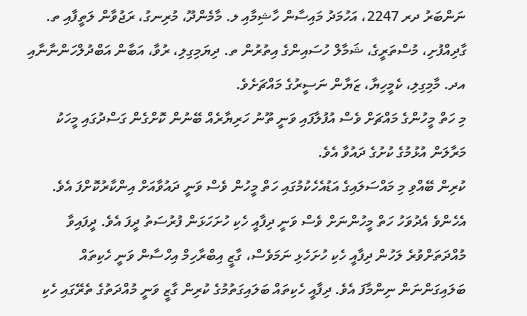ނަންބަރު ދރ 2247، އަހުމަދު މައިސާން ހާޝިމާއި ލ. މާމެންދޫ، މުރިނގު، ރަޖުވާން ލަތީފާއި ތ. ގާދިއްފުށި، މުސްތަރީގެ، ޝަމާލް ހުސައިންގެ އިތުރުން ތ. ދިޔަމިގިލި، ރުވާ، އަބާން އަބްދުލްހަންނާނާއި އދ. މާމިގިލި، ކެމީހިޔާ، ޒަޔާން ނަސީރުގެ މައްޗަށެވެ.
މި ހަތް މީހުންގެ މައްޗަށް ވެސް އުފުލާފައި ވަނީ ތޫނު ހަރިޔާރެއް ބޭނުން ކޮށްގެން ގަސްދުގައި މީހަކު މަރާލަން އުޅުމުގެ ކުށުގެ ދައުވާ އެވެ.
ކުރިން ބޭއްވި މި މައްސަލައިގެ އަޑުއެހެކުމުގައި ހަތް މީހުން ވެސް ވަނީ ދައުވާއަށް އިންކާރުކޮށްފަ އެވެ. އެހެންވެ އެދުވަހު ހަތް މީހުންނަށް ވެސް ވަނީ ދިފާއީ ހެކި ހުށަހަޅަން ފުރުސަތު ދީފަ އެވެ. ދީފައިވާ މުއްދަތަށްވުރެ ލަހުން ދިފާއީ ހެކި ހުށަހެޅި ނަމަވެސް، ގާޒީ އިބްރާހިމް އިހްސާން ވަނީ ހެކިތައް ބަލައިގަންނަން ނިންމާފަ އެވެ. ދިފާއީ ހެކިތައް ބަލައިގަތުމުގެ ކުރިން ގާޒީ ވަނީ މުއްދަތުގެ ތެރޭގައި ހެކި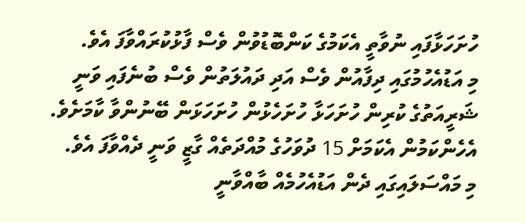ހުށަހަޅާފައި ނުވާތީ އެކަމުގެ ކަންބޮޑުވުން ވެސް ފާޅުކުރައްވާފަ އެވެ.
މި އަޑުއެހުމުގައި ދިފާއުން ވެސް އަދި ދައުލަތުން ވެސް ބުނެފައި ވަނީ ޝަރީއަތުގެ ކުރިން ހުށަހަޅާ ހުށަހެޅުން ހުށަހަޅަން ބޭނުންވާ ކާމަށެވެ. އެހެންކަމުން އެކަމަށް 15 ދުވަހުގެ މުއްދަތެއް ގާޒީ ވަނީ ދެއްވާފަ އެވެ.
މި މައްސަލައިގައި ދެން އަޑުއެހުމެއް ބާއްވާނީ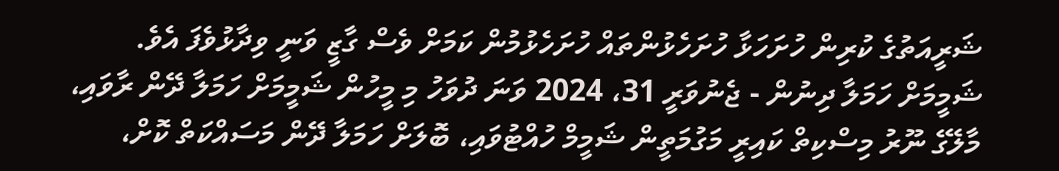ޝަރީއަތުގެ ކުރިން ހުށަހަޅާ ހުށަހެޅުންތައް ހުށަހެޅުމުން ކަމަށް ވެސް ގާޒީ ވަނީ ވިދާޅުވެފަ އެވެ.
ޝަމީމަށް ހަމަލާ ދިނުން - ޖެނުވަރީ 31، 2024 ވަނަ ދުވަހު މި މީހުން ޝަމީމަށް ހަމަލާ ދޭން ރާވައި، މާލޭގެ ނޫރު މިސްކިތް ކައިރީ މަގުމަތީން ޝަމީމް ހުއްޓުވައި، ބޮލަށް ހަމަލާ ދޭން މަސައްކަތް ކޮށް،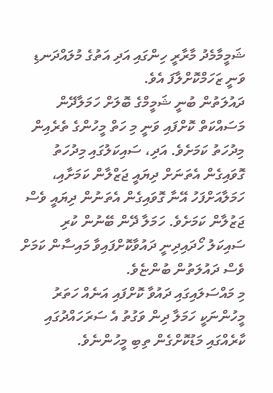ޝަމީމާމެދު މާރާރީ ހިންގައި އަދި އަތުގެ މުލައްދަނޑި ވަނީ ޒަހަމްކޮށްލާފަ އެވެ.
ދައުލަތުން ބުނީ ޝަމީމްގެ ބޮލަށް ހަމަލާދޭން މަސައްކަތް ކޮށްފައި ވަނީ މި ހަތް މީހުންގެ ތެރެއިން މިދުހަތު ކަމަށެވެ. އަދި، ސައިކަލުގައި މިދުހަތު ގޮވައިގެން އެތަނަށް ދިޔައީ ޖަޒްލާން ކަމަށާއި، ހަމަލާއަށްފަހު އޭނާ ގޮވައިގެން އެތަނުން ދިޔައީ ވެސް ޖަޒުލާން ކަމަށެވެ. ހަމަލާ ދޭން ބޭނުން ކުރި ސައިކަލު ހޯދައިދިނީ ދައުވާކޮށްފައިވާ މައިސާން ކަމަށް ވެސް ދައުލަތުން ބުންޏެވެ.
މި މައްސަލައިގައި ދައުވާ ކޮށްފައި އަނެއް ހަތަރު މީހުންނަކީ ހަމަލާ ދިން ވަގުތު އެ ސަރަހައްދުގައި ކާރެއްގައި މަޑުކޮށްގެން ތިބި މީހުންނެވެ.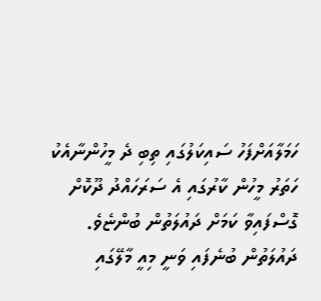ހަމަލާއަށްފަހު ސައިކަލުގައި ތިބި ދެ މީހުންނާއެކު ހަތަރު މީހުން ކާރުގައި އެ ސަރަހައްދު ދޫކޮށް ގޮސްފައިވާ ކަމަށް ދައުލަތުން ބުންޏެވެ.
ދައުލަތުން ބުނެފައި ވަނީ މިއީ މާލޭގައި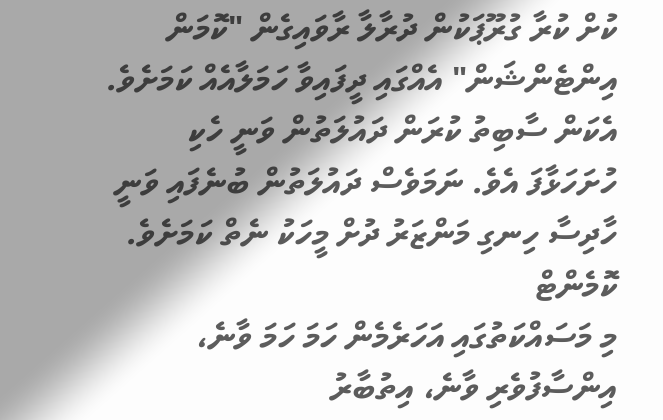ކުށް ކުރާ ގުރޫޕަކުން ދުރާލާ ރާވައިގެން "ކޮމަން އިންޓެންޝަން" އެއްގައި ދީފައިވާ ހަމަލާއެއް ކަމަށެވެ. އެކަން ސާބިތު ކުރަން ދައުލަތުން ވަނީ ހެކި ހުށަހަޅާފަ އެވެ. ނަމަވެސް ދައުލަތުން ބުނެފައި ވަނީ ހާދިސާ ހިނގި މަންޒަރު ދުށް މީހަކު ނެތް ކަމަށެވެ.
ކޮމެންޓް
މި މަސައްކަތުގައި އަހަރެމެން ހަމަ ހަމަ ވާނެ، އިންސާފުވެރި ވާނެ، އިތުބާރު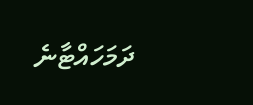ދަމަހައްޓާނެ